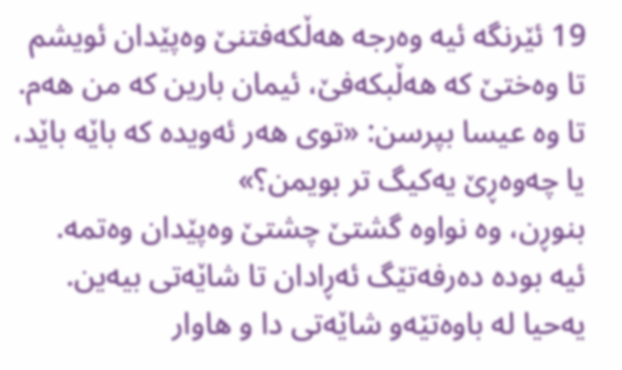19 ئێرنگه ئیه وەرجه هەڵکەفتنێ وەپێدان ئویشم تا وەختێ که هەڵبکەفێ، ئیمان بارین که من هەم.
تا وه عیسا بپرسن: «توی هەر ئەویده که باێه باێد، یا چەوەڕێ یەکیگ تر بویمن؟»
بنوڕن، وه نواوه گشتێ چشتێ وەپێدان وەتمه.
ئیه بوده دەرفەتێگ ئەڕادان تا شاێەتی بیەین.
یەحیا له باوەتێەو شاێەتی دا و هاوار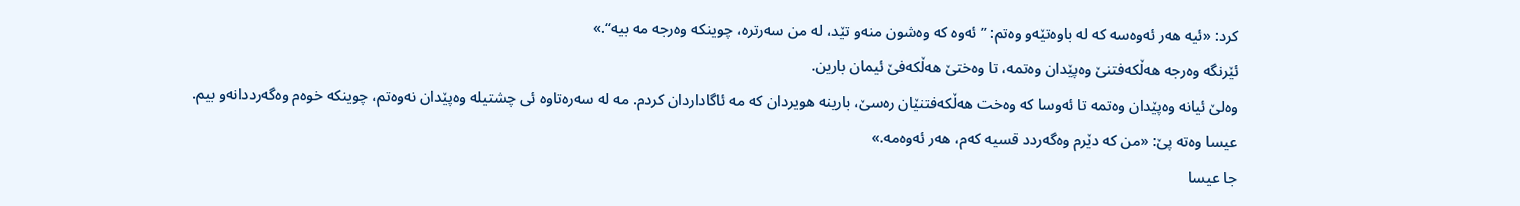کرد: «ئیه هەر ئەوەسه که له باوەتێەو وەتم: ”ئەوه که وەشون منەو تێد، له من سەرتره، چوینکه وەرجه مه بیه“.»
ئێرنگه وەرجه هەڵکەفتنێ وەپێدان وەتمه، تا وەختێ هەڵکەفێ ئیمان بارین.
وەلێ ئیانه وەپێدان وەتمه تا ئەوسا که وەخت هەڵکەفتنێان رەسێ، بارینه هویردان که مه ئاگاداردان کردم. مه له سەرەتاوه ئی چشتیله وەپێدان نەوەتم، چوینکه خوەم وەگەرددانەو بیم.
عیسا وەته پێ: «من که دێرم وەگەردد قسیه کەم، هەر ئەوەمه.»
جا عیسا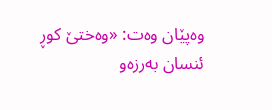وەپێان وەت: «وەختێ کوڕ ئنسان بەرزەو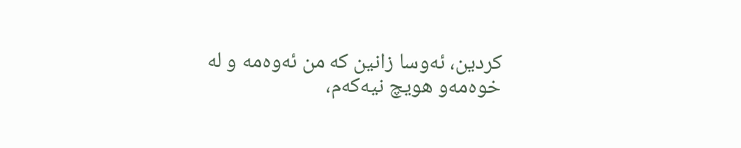کردین، ئەوسا زانین که من ئەوەمه و له خوەمەو هویچ نیەکەم،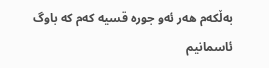بەڵکەم هەر ئەو جوره قسیه کەم که باوگ ئاسمانیم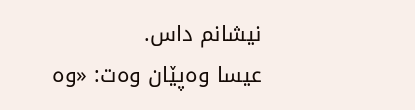نیشانم داس.
عیسا وەپێان وەت: «وه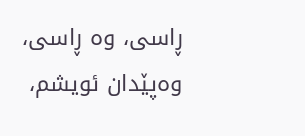ڕاسی، وه ڕاسی، وەپێدان ئویشم،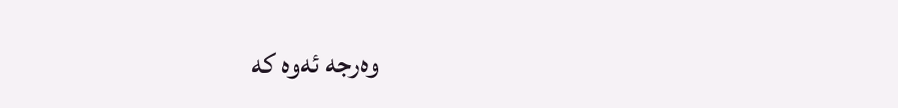وەرجه ئەوه که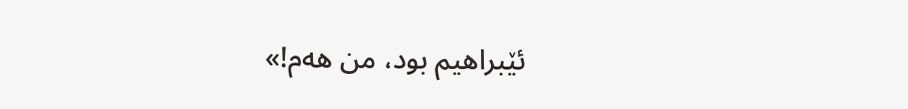ئێبراهیم بود، من هەم!»